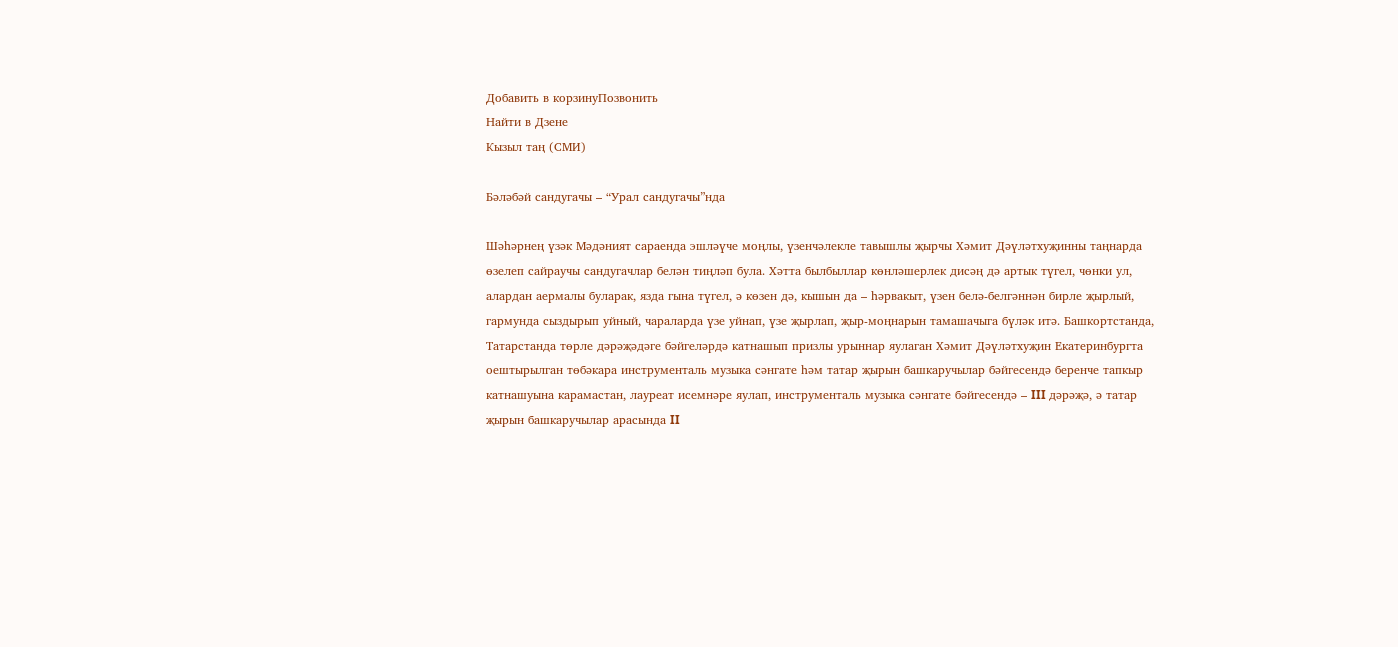Добавить в корзинуПозвонить
Найти в Дзене
Кызыл таң (СМИ)

Бәләбәй сандугачы – “Урал сандугачы”нда

Шәһәрнең үзәк Мәдәният сараенда эшләүче моңлы, үзенчәлекле тавышлы җырчы Хәмит Дәүләтхуҗинны таңнарда өзелеп сайраучы сандугачлар белән тиңләп була. Хәтта былбыллар көнләшерлек дисәң дә артык түгел, чөнки ул, алардан аермалы буларак, язда гына түгел, ә көзен дә, кышын да – һәрвакыт, үзен белә-белгәннән бирле җырлый, гармунда сыздырып уйный, чараларда үзе уйнап, үзе җырлап, җыр-моңнарын тамашачыга бүләк итә. Башкортстанда, Татарстанда төрле дәрәҗәдәге бәйгеләрдә катнашып призлы урыннар яулаган Хәмит Дәүләтхуҗин Екатеринбургта оештырылган төбәкара инструменталь музыка сәнгате һәм татар җырын башкаручылар бәйгесендә беренче тапкыр катнашуына карамастан, лауреат исемнәре яулап, инструменталь музыка сәнгате бәйгесендә – III дәрәҗә, ә татар җырын башкаручылар арасында II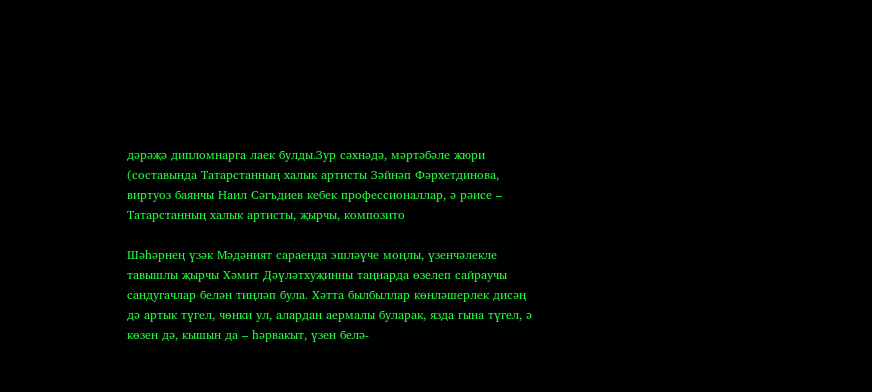дәрәҗә дипломнарга лаек булды.Зур сәхнәдә, мәртәбәле жюри (составында Татарстанның халык артисты Зәйнәп Фәрхетдинова, виртуоз баянчы Наил Сәгъдиев кебек профессионаллар, ә рәисе – Татарстанның халык артисты, җырчы, композито

Шәһәрнең үзәк Мәдәният сараенда эшләүче моңлы, үзенчәлекле тавышлы җырчы Хәмит Дәүләтхуҗинны таңнарда өзелеп сайраучы сандугачлар белән тиңләп була. Хәтта былбыллар көнләшерлек дисәң дә артык түгел, чөнки ул, алардан аермалы буларак, язда гына түгел, ә көзен дә, кышын да – һәрвакыт, үзен белә-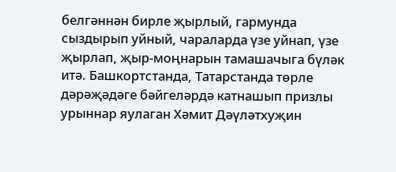белгәннән бирле җырлый, гармунда сыздырып уйный, чараларда үзе уйнап, үзе җырлап, җыр-моңнарын тамашачыга бүләк итә. Башкортстанда, Татарстанда төрле дәрәҗәдәге бәйгеләрдә катнашып призлы урыннар яулаган Хәмит Дәүләтхуҗин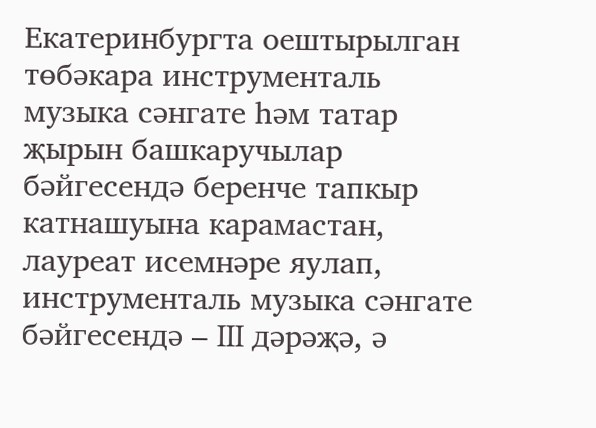Екатеринбургта оештырылган төбәкара инструменталь музыка сәнгате һәм татар җырын башкаручылар бәйгесендә беренче тапкыр катнашуына карамастан, лауреат исемнәре яулап, инструменталь музыка сәнгате бәйгесендә – III дәрәҗә, ә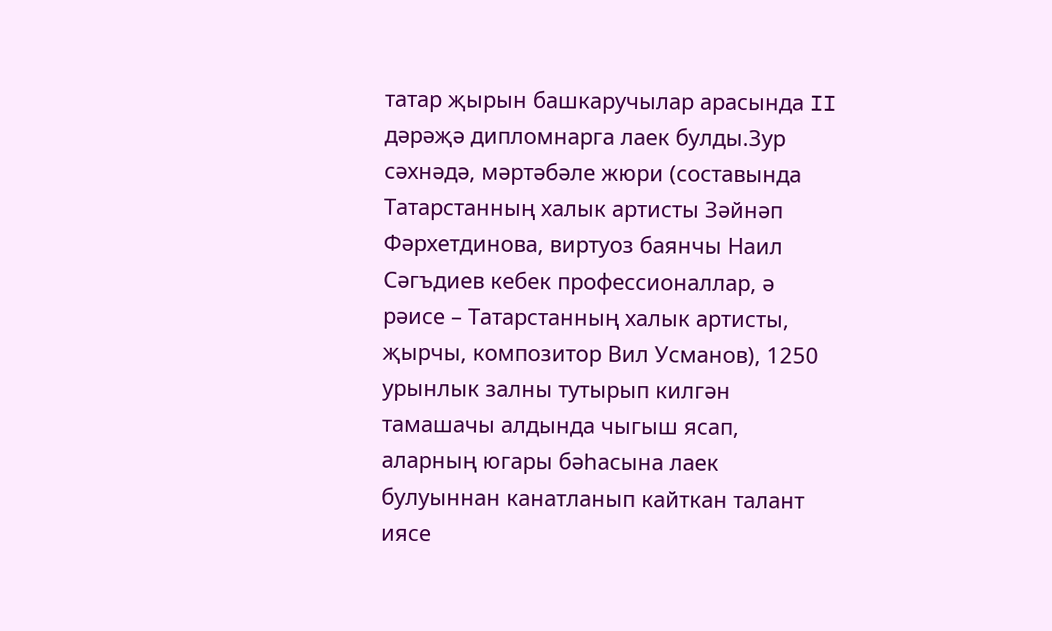татар җырын башкаручылар арасында II дәрәҗә дипломнарга лаек булды.Зур сәхнәдә, мәртәбәле жюри (составында Татарстанның халык артисты Зәйнәп Фәрхетдинова, виртуоз баянчы Наил Сәгъдиев кебек профессионаллар, ә рәисе – Татарстанның халык артисты, җырчы, композитор Вил Усманов), 1250 урынлык залны тутырып килгән тамашачы алдында чыгыш ясап, аларның югары бәһасына лаек булуыннан канатланып кайткан талант иясе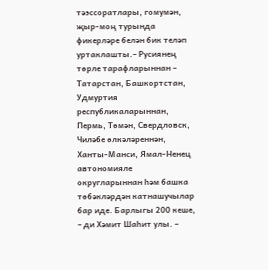тәэссоратлары, гомумән, җыр-моң турында фикерләре белән бик теләп уртаклашты.– Русиянең төрле тарафларыннан – Татарстан, Башкортстан, Удмуртия республикаларыннан, Пермь, Төмән, Свердловск, Чиләбе өлкәләреннән, Ханты-Манси, Ямал-Ненец автономияле округларыннан һәм башка төбәкләрдән катнашучылар бар иде. Барлыгы 200 кеше, – ди Хәмит Шаһит улы. –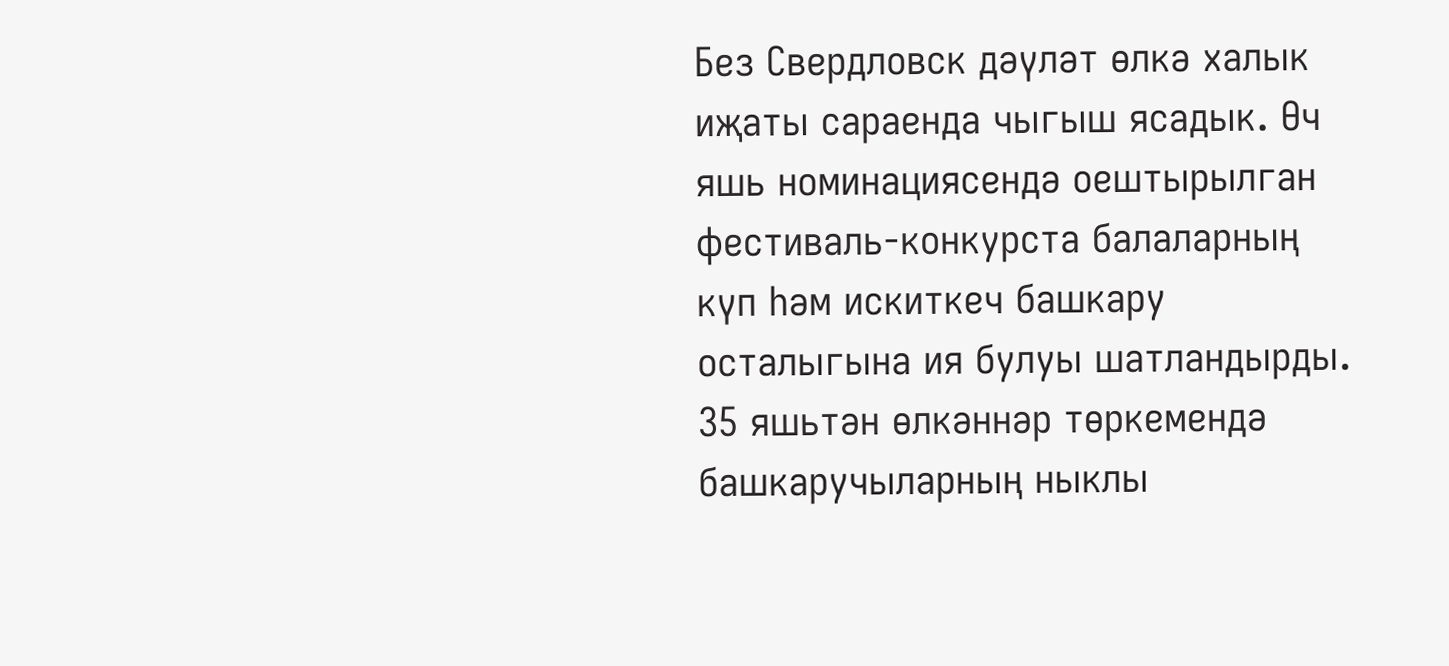Без Свердловск дәүләт өлкә халык иҗаты сараенда чыгыш ясадык. Өч яшь номинациясендә оештырылган фестиваль-конкурста балаларның күп һәм искиткеч башкару осталыгына ия булуы шатландырды. 35 яшьтән өлкәннәр төркемендә башкаручыларның ныклы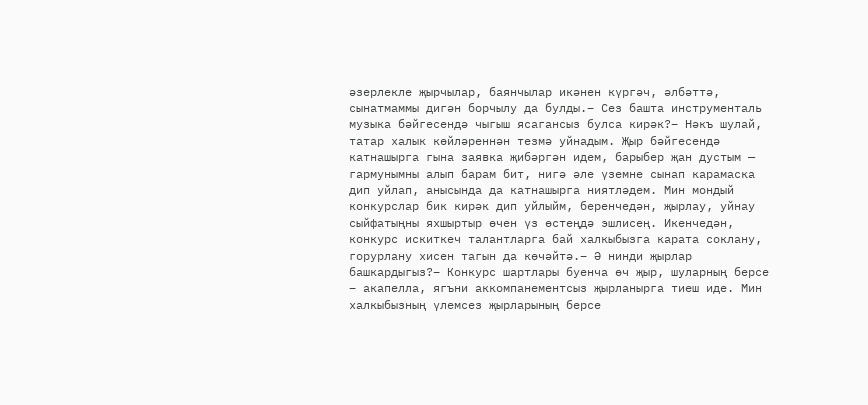әзерлекле җырчылар, баянчылар икәнен күргәч, әлбәттә, сынатмаммы дигән борчылу да булды.– Сез башта инструменталь музыка бәйгесендә чыгыш ясагансыз булса кирәк?– Нәкъ шулай, татар халык көйләреннән тезмә уйнадым. Җыр бәйгесендә катнашырга гына заявка җибәргән идем, барыбер җан дустым — гармунымны алып барам бит, нигә әле үземне сынап карамаска дип уйлап, анысында да катнашырга ниятләдем. Мин мондый конкурслар бик кирәк дип уйлыйм, беренчедән, җырлау, уйнау сыйфатыңны яхшыртыр өчен үз өстеңдә эшлисең. Икенчедән, конкурс искиткеч талантларга бай халкыбызга карата соклану, горурлану хисен тагын да көчәйтә.– Ә нинди җырлар башкардыгыз?– Конкурс шартлары буенча өч җыр, шуларның берсе – акапелла, ягъни аккомпанементсыз җырланырга тиеш иде. Мин халкыбызның үлемсез җырларының берсе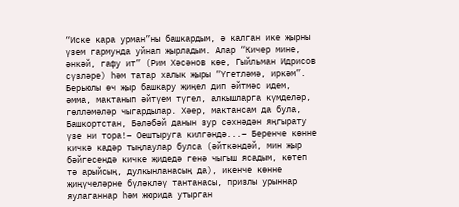“Иске кара урман”ны башкардым, ә калган ике җырны үзем гармунда уйнап җырладым. Алар “Кичер мине, әнкәй, гафу ит” (Рим Хәсәнов көе, Гыйльман Идрисов сүзләре) һәм татар халык җыры “Үгетләмә, иркәм”. Берьюлы өч җыр башкару җиңел дип әйтмәс идем, әмма, мактанып әйтүем түгел, алкышларга күмделәр, гөлләмәләр чыгардылар. Хәер, мактансам да була, Башкортстан, Бәләбәй данын зур сәхнәдән яңгырату үзе ни тора!– Оештыруга килгәндә...– Беренче көнне кичкә кадәр тыңлаулар булса (әйткәндәй, мин җыр бәйгесендә кичке җидедә генә чыгыш ясадым, көтеп тә арыйсың, дулкынланасың да), икенче көнне җиңүчеләрне бүләкләү тантанасы, призлы урыннар яулаганнар һәм жюрида утырган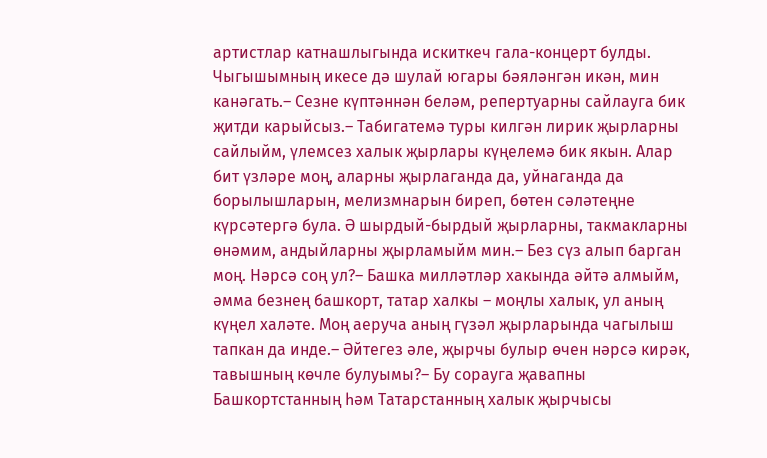артистлар катнашлыгында искиткеч гала-концерт булды. Чыгышымның икесе дә шулай югары бәяләнгән икән, мин канәгать.– Сезне күптәннән беләм, репертуарны сайлауга бик җитди карыйсыз.– Табигатемә туры килгән лирик җырларны сайлыйм, үлемсез халык җырлары күңелемә бик якын. Алар бит үзләре моң, аларны җырлаганда да, уйнаганда да борылышларын, мелизмнарын биреп, бөтен сәләтеңне күрсәтергә була. Ә шырдый-бырдый җырларны, такмакларны өнәмим, андыйларны җырламыйм мин.– Без сүз алып барган моң. Нәрсә соң ул?– Башка милләтләр хакында әйтә алмыйм, әмма безнең башкорт, татар халкы – моңлы халык, ул аның күңел халәте. Моң аеруча аның гүзәл җырларында чагылыш тапкан да инде.– Әйтегез әле, җырчы булыр өчен нәрсә кирәк, тавышның көчле булуымы?– Бу сорауга җавапны Башкортстанның һәм Татарстанның халык җырчысы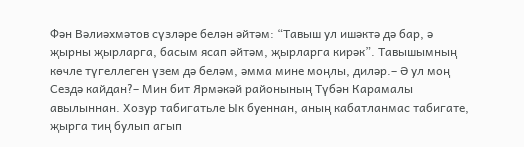Фән Вәлиәхмәтов сүзләре белән әйтәм: “Тавыш ул ишәктә дә бар, ә җырны җырларга, басым ясап әйтәм, җырларга кирәк”. Тавышымның көчле түгеллеген үзем дә беләм, әмма мине моңлы, диләр.– Ә ул моң Сездә кайдан?– Мин бит Ярмәкәй районының Түбән Карамалы авылыннан. Хозур табигатьле Ык буеннан, аның кабатланмас табигате, җырга тиң булып агып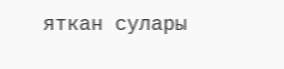яткан сулары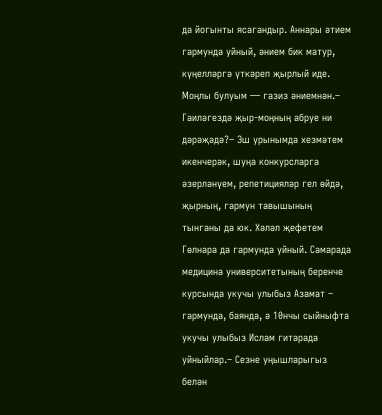да йогынты ясагандыр. Аннары әтием гармунда уйный, әнием бик матур, күңелләргә үткәреп җырлый иде. Моңлы булуым — газиз әниемнән.– Гаиләгездә җыр-моңның абруе ни дәрәҗәдә?– Эш урынымда хезмәтем икенчерәк, шуңа конкурсларга әзерләнүем, репетицияләр гел өйдә, җырның, гармун тавышының тынганы да юк. Хәләл җефетем Гөлнара да гармунда уйный. Самарада медицина университетының беренче курсында укучы улыбыз Азамат – гармунда, баянда, ә 10нчы сыйныфта укучы улыбыз Ислам гитарада уйныйлар.– Сезне уңышларыгыз белән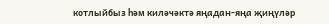котлыйбыз һәм киләчәктә яңадан-яңа җиңүләр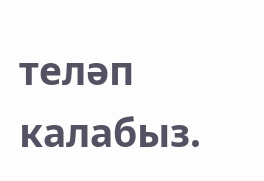теләп калабыз.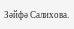Зәйфә Салихова.